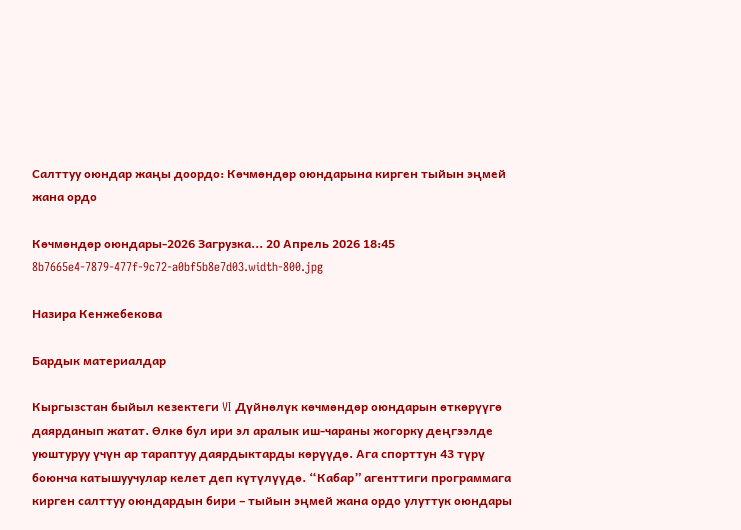Салттуу оюндар жаңы доордо: Көчмөндөр оюндарына кирген тыйын эңмей жана ордо

Көчмөндөр оюндары-2026 Загрузка... 20 Апрель 2026 18:45
8b7665e4-7879-477f-9c72-a0bf5b8e7d03.width-800.jpg

Назира Кенжебекова

Бардык материалдар

Кыргызстан быйыл кезектеги VI Дүйнөлүк көчмөндөр оюндарын өткөрүүгө даярданып жатат. Өлкө бул ири эл аралык иш-чараны жогорку деңгээлде уюштуруу үчүн ар тараптуу даярдыктарды көрүүдө. Ага спорттун 43 түрү боюнча катышуучулар келет деп күтүлүүдө. “Кабар” агенттиги программага кирген салттуу оюндардын бири – тыйын эңмей жана ордо улуттук оюндары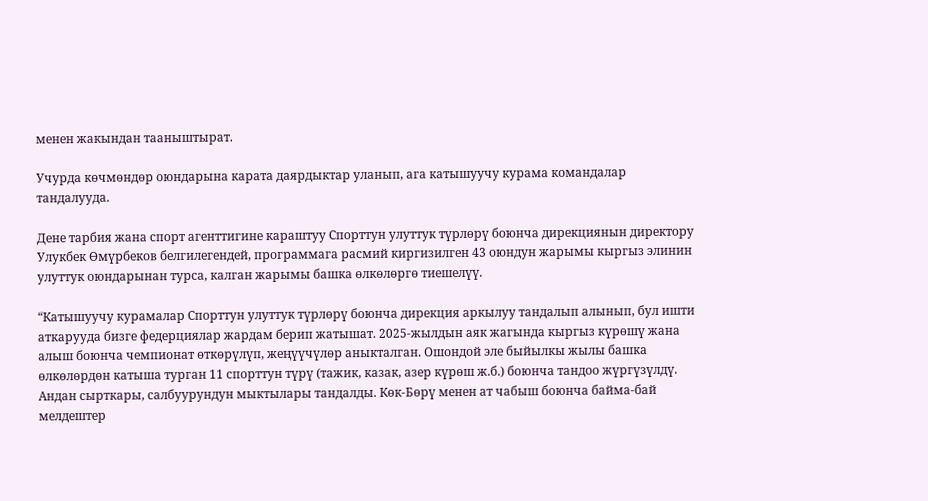менен жакындан тааныштырат.

Учурда көчмөндөр оюндарына карата даярдыктар уланып, ага катышуучу курама командалар тандалууда.

Дене тарбия жана спорт агенттигине караштуу Спорттун улуттук түрлөрү боюнча дирекциянын директору Улукбек Өмүрбеков белгилегендей, программага расмий киргизилген 43 оюндун жарымы кыргыз элинин улуттук оюндарынан турса, калган жарымы башка өлкөлөргө тиешелүү.

“Катышуучу курамалар Спорттун улуттук түрлөрү боюнча дирекция аркылуу тандалып алынып, бул ишти аткарууда бизге федерциялар жардам берип жатышат. 2025-жылдын аяк жагында кыргыз күрөшү жана алыш боюнча чемпионат өткөрүлүп, жеңүүчүлөр аныкталган. Ошондой эле быйылкы жылы башка өлкөлөрдөн катыша турган 11 спорттун түрү (тажик, казак, азер күрөш ж.б.) боюнча тандоо жүргүзүлдү. Андан сырткары, салбуурундун мыктылары тандалды. Көк-Бөрү менен ат чабыш боюнча байма-бай мелдештер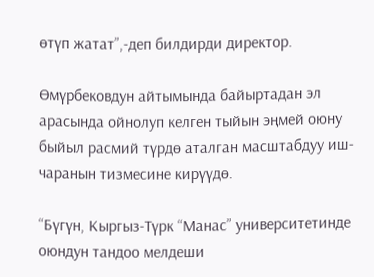өтүп жатат”,-деп билдирди директор.

Өмүрбековдун айтымында байыртадан эл арасында ойнолуп келген тыйын эңмей оюну быйыл расмий түрдө аталган масштабдуу иш-чаранын тизмесине кирүүдө.

“Бүгүн, Кыргыз-Түрк “Манас” университетинде оюндун тандоо мелдеши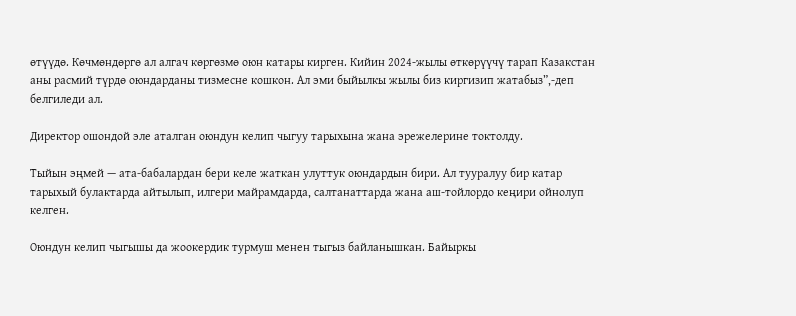өтүүдө. Көчмөндөргө ал алгач көргөзмө оюн катары кирген. Кийин 2024-жылы өткөрүүчү тарап Казакстан аны расмий түрдө оюндарданы тизмесне кошкон. Ал эми быйылкы жылы биз киргизип жатабыз”,-деп белгиледи ал.

Директор ошондой эле аталган оюндун келип чыгуу тарыхына жана эрежелерине токтолду.

Тыйын эңмей — ата-бабалардан бери келе жаткан улуттук оюндардын бири. Ал тууралуу бир катар тарыхый булактарда айтылып, илгери майрамдарда, салтанаттарда жана аш-тойлордо кеңири ойнолуп келген.

Оюндун келип чыгышы да жоокердик турмуш менен тыгыз байланышкан. Байыркы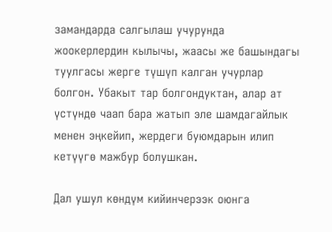замандарда салгылаш учурунда жоокерлердин кылычы, жаасы же башындагы туулгасы жерге түшүп калган учурлар болгон. Убакыт тар болгондуктан, алар ат үстүндө чаап бара жатып эле шамдагайлык менен эңкейип, жердеги буюмдарын илип кетүүгө мажбур болушкан.

Дал ушул көндүм кийинчерээк оюнга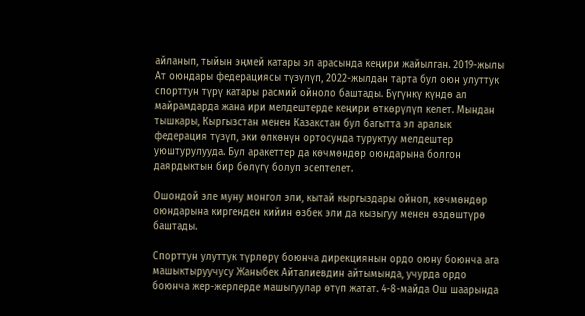айланып, тыйын эңмей катары эл арасында кеңири жайылган. 2019-жылы Ат оюндары федерациясы түзүлүп, 2022-жылдан тарта бул оюн улуттук спорттун түрү катары расмий ойноло баштады. Бүгүнкү күндө ал майрамдарда жана ири мелдештерде кеңири өткөрүлүп келет. Мындан тышкары, Кыргызстан менен Казакстан бул багытта эл аралык федерация түзүп, эки өлкөнүн ортосунда туруктуу мелдештер уюштурулууда. Бул аракеттер да көчмөндөр оюндарына болгон даярдыктын бир бөлүгү болуп эсептелет.

Ошондой эле муну монгол эли, кытай кыргыздары ойноп, көчмөндөр оюндарына киргенден кийин өзбек эли да кызыгуу менен өздөштүрө баштады.

Спорттун улуттук түрлөрү боюнча дирекциянын ордо оюну боюнча ага машыктыруучусу Жаныбек Айталиевдин айтымында, учурда ордо боюнча жер-жерлерде машыгуулар өтүп жатат. 4-8-майда Ош шаарында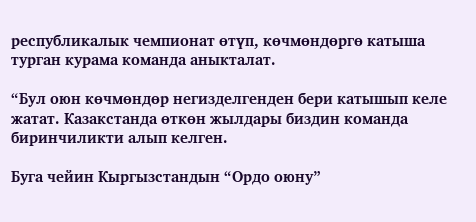республикалык чемпионат өтүп, көчмөндөргө катыша турган курама команда аныкталат.

“Бул оюн көчмөндөр негизделгенден бери катышып келе жатат. Казакстанда өткөн жылдары биздин команда биринчиликти алып келген.

Буга чейин Кыргызстандын “Ордо оюну”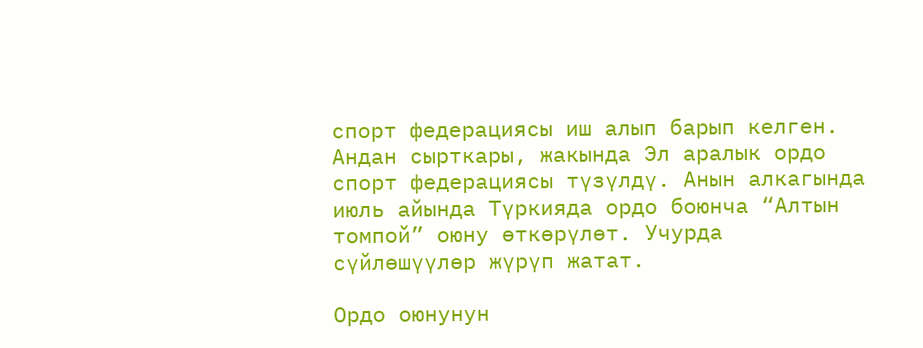спорт федерациясы иш алып барып келген. Андан сырткары, жакында Эл аралык ордо спорт федерациясы түзүлдү. Анын алкагында июль айында Түркияда ордо боюнча “Алтын томпой” оюну өткөрүлөт. Учурда сүйлөшүүлөр жүрүп жатат.

Ордо оюнунун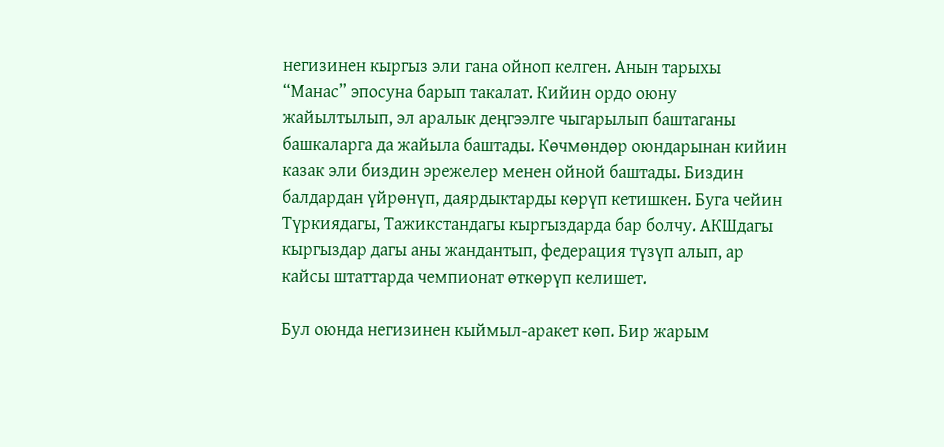негизинен кыргыз эли гана ойноп келген. Анын тарыхы “Манас” эпосуна барып такалат. Кийин ордо оюну жайылтылып, эл аралык деңгээлге чыгарылып баштаганы башкаларга да жайыла баштады. Көчмөндөр оюндарынан кийин казак эли биздин эрежелер менен ойной баштады. Биздин балдардан үйрөнүп, даярдыктарды көрүп кетишкен. Буга чейин Түркиядагы, Тажикстандагы кыргыздарда бар болчу. АКШдагы кыргыздар дагы аны жандантып, федерация түзүп алып, ар кайсы штаттарда чемпионат өткөрүп келишет.

Бул оюнда негизинен кыймыл-аракет көп. Бир жарым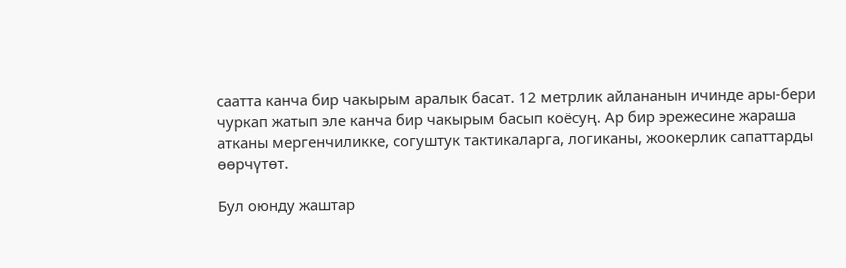саатта канча бир чакырым аралык басат. 12 метрлик айлананын ичинде ары-бери чуркап жатып эле канча бир чакырым басып коёсуң. Ар бир эрежесине жараша атканы мергенчиликке, согуштук тактикаларга, логиканы, жоокерлик сапаттарды өөрчүтөт.

Бул оюнду жаштар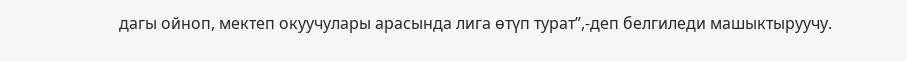дагы ойноп, мектеп окуучулары арасында лига өтүп турат”,-деп белгиледи машыктыруучу.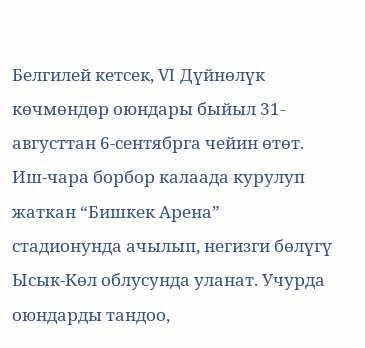Белгилей кетсек, VI Дүйнөлүк көчмөндөр оюндары быйыл 31-августтан 6-сентябрга чейин өтөт. Иш-чара борбор калаада курулуп жаткан “Бишкек Арена” стадионунда ачылып, негизги бөлүгү Ысык-Көл облусунда уланат. Учурда оюндарды тандоо,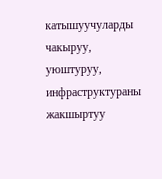катышуучуларды чакыруу, уюштуруу, инфраструктураны жакшыртуу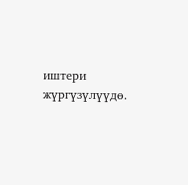иштери жүргүзүлүүдө.